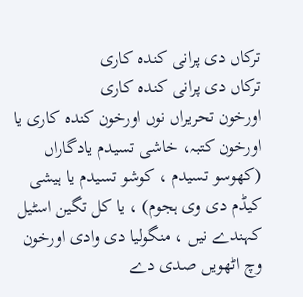ترکاں دی پرانی کندہ کاری
ترکاں دی پرانی کندہ کاری
اورخون تحریراں نوں اورخون کندہ کاری یا اورخون کتبہ، خاشی تسیدم یادگاراں (کھوسو تسیدم ، کوشو تسیدم یا ہیشی کیڈم دی وی ہجوم) ، یا کل تگین اسٹیل کہندے نيں ، منگولیا دی وادی اورخون وچ اٹھويں صدی دے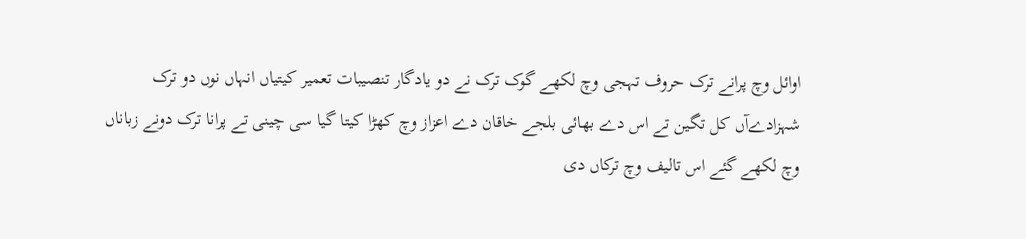اوائل وچ پرانے ترک حروف تہجی وچ لکھے گوک ترک نے دو یادگار تنصیبات تعمیر کيتياں انہاں نوں دو ترک شہزادےآں کل تگین تے اس دے بھائی بلجے خاقان دے اعزاز وچ کھڑا کيتا گیا سی چینی تے پرانا ترک دونے زباناں وچ لکھے گئے اس تالیف وچ ترکاں دی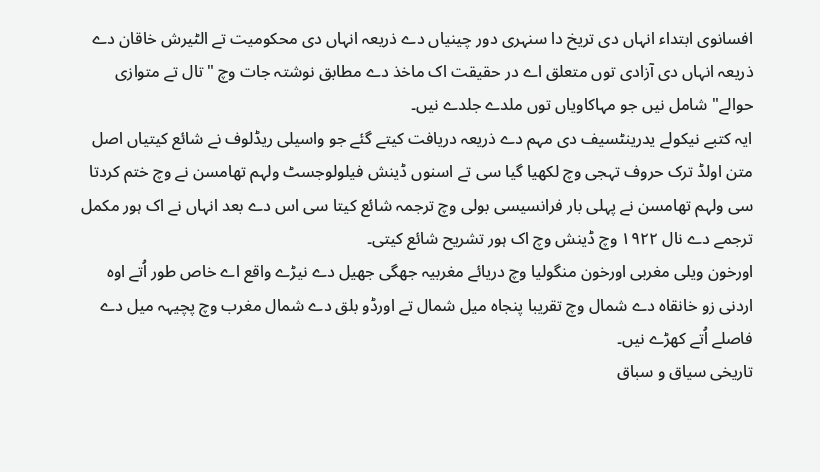افسانوی ابتداء انہاں دی تریخ دا سنہری دور چینیاں دے ذریعہ انہاں دی محکومیت تے الٹیرش خاقان دے ذریعہ انہاں دی آزادی توں متعلق اے در حقیقت اک ماخذ دے مطابق نوشتہ جات وچ "تال تے متوازی حوالے" شامل نيں جو مہاکاویاں توں ملدے جلدے نيں۔
ایہ کتبے نیکولے یدرینٹسیف دی مہم دے ذریعہ دریافت کيتے گئے جو واسیلی ریڈلوف نے شائع کيتياں اصل متن اولڈ ترک حروف تہجی وچ لکھیا گیا سی تے اسنوں ڈینش فیلولوجسٹ ولہم تھامسن نے وچ ختم کردتا سی ولہم تھامسن نے پہلی بار فرانسیسی بولی وچ ترجمہ شائع کيتا سی اس دے بعد انہاں نے اک ہور مکمل ترجمے دے نال ۱۹۲۲ وچ ڈینش وچ اک ہور تشریح شائع کيتی۔
اورخون ویلی مغربی اورخون منگولیا وچ دریائے مغربیہ جھگی جھیل دے نیڑے واقع اے خاص طور اُتے اوہ اردنی زو خانقاہ دے شمال وچ تقریبا پنجاہ میل شمال تے اورڈو بلق دے شمال مغرب وچ پچیہہ میل دے فاصلے اُتے کھڑے نيں۔
تاریخی سیاق و سباق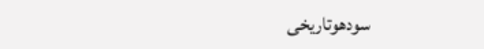سودھوتاریخی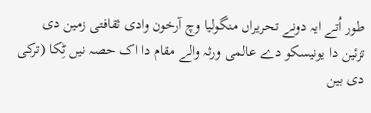طور اُتے ایہ دونے تحریراں منگولیا وچ آرخون وادی ثقافتی زمین دی تزئین دا یونیسکو دے عالمی ورثہ والے مقام دا اک حصہ نيں ٹِکا (ترکی دی بین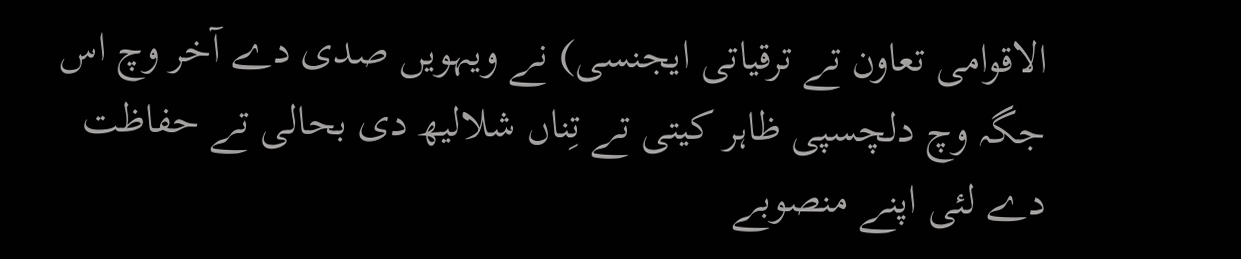الاقوامی تعاون تے ترقیاتی ایجنسی) نے ویہويں صدی دے آخر وچ اس جگہ وچ دلچسپی ظاہر کیتی تے تِناں شلالیھ دی بحالی تے حفاظت دے لئی اپنے منصوبے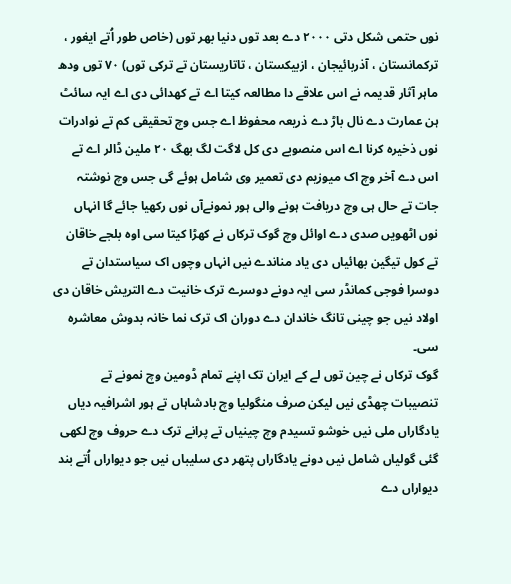نوں حتمی شکل دتی ۲۰۰۰ دے بعد توں دنیا بھر توں (خاص طور اُتے ایغور ، ترکمانستان ، آذربائیجان ، ازبیکستان ، تاتاریستان تے ترکی توں) ۷۰ توں ودھ ماہر آثار قدیمہ نے اس علاقے دا مطالعہ کيتا اے تے کھدائی دی اے ایہ سائٹ ہن عمارت دے نال باڑ دے ذریعہ محفوظ اے جس وچ تحقیقی کم تے نوادرات نوں ذخیرہ کرنا اے اس منصوبے دی کل لاگت لگ بھگ ۲۰ ملین ڈالر اے تے اس دے آخر وچ اک میوزیم دی تعمیر وی شامل ہوئے گی جس وچ نوشتہ جات تے حال ہی وچ دریافت ہونے والی ہور نمونےآں نوں رکھیا جائے گا انہاں نوں اٹھويں صدی دے اوائل وچ گوک ترکاں نے کھڑا کيتا سی اوہ بلجے خاقان تے کول تیگین بھائیاں دی یاد مناندے نيں انہاں وچوں اک سیاستدان تے دوسرا فوجی کمانڈر سی ایہ دونے دوسرے ترک خانیت دے التریش خاقان دی اولاد نيں جو چینی تانگ خاندان دے دوران اک ترک نما خانہ بدوش معاشرہ سی۔
گوک ترکاں نے چین توں لے کے ایران تک اپنے تمام ڈومین وچ نمونے تے تنصیبات چھڈی نيں لیکن صرف منگولیا وچ بادشاہاں تے ہور اشرافیہ دیاں یادگاراں ملی نيں خوشو تسیدم وچ چینیاں تے پرانے ترک دے حروف وچ لکھی گئی گولیاں شامل نيں دونے یادگاراں پتھر دی سلیباں نيں جو دیواراں اُتے بند دیواراں دے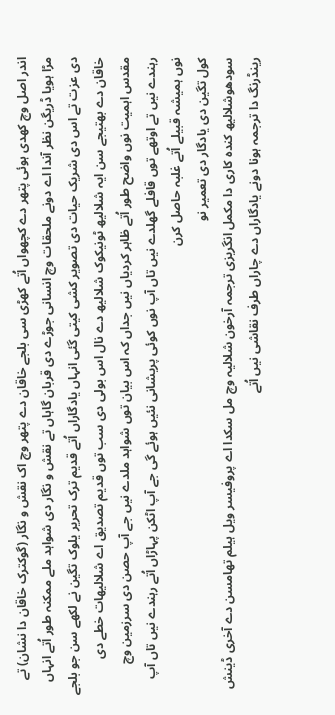اندر اصل وچ کھدی ہوئی پتھر دے کچھواں اُتے کھڑی سی بلجے خاقان دے پتھر وچ اک نقش و نگار (گوکترک خاقان دا نشان) تے مڑا ہويا ڈریگن نظر آندا اے دونے ملحقات وچ انسانی جوڑے دی قربان گاہاں تے نقش و نگار دی شواہد ملے ممکنہ طور اُتے انہاں دی عزت تے اس دی شریک حیات دی تصویر کشی کيتی گئی انہاں یادگاراں اُتے قدیم ترک تحریر یلوک تگین نے لکھے سن جو بلجے خاقان دے بھتیجے سن ایہ شلالیھ ٹونیکوک شلالیھ دے نال اس بولی دی سب توں قدیم تصدیق اے شلالیھات خطے دی مقدس اہمیت نوں واضح طور اُتے ظاہر کردیاں نيں جداں کہ اس بیان توں شواہد ملدے نيں جے آپ حصن دی سرزمین وچ رہندے نيں تے اوتھے توں قافلے گھلدے نيں تاں آپ نوں کوئی پریشانی نئيں ہوئے گی جے آپ اٹکن پہاڑاں اُتے رہندے نيں تاں آپ نوں ہمیشہ قبیلے اُتے غلبہ حاصل کرن
کول تگین دی یادگار دی تعمیر نو
سودھوشلالیھ کندہ کاری دا مکمل انگریزی ترجمہ آرخون شلالیہ وچ مل سکدا اے پروفیسر ویل ہیلم تھامسن دے آخری ڈینش رینڈرنگ دا ترجمہ ہونا دونے یادگاراں دے چاراں طرف نقاشی نيں اُتے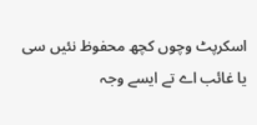اسکرپٹ وچوں کچھ محفوظ نئيں سی یا غائب اے تے ايسے وجہ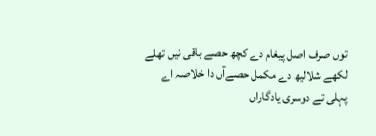توں صرف اصل پیغام دے کچھ حصے باقی نيں تھلے لکھے شلالیھ دے مکمل حصےآں دا خلاصہ اے پہلی تے دوسری یادگاراں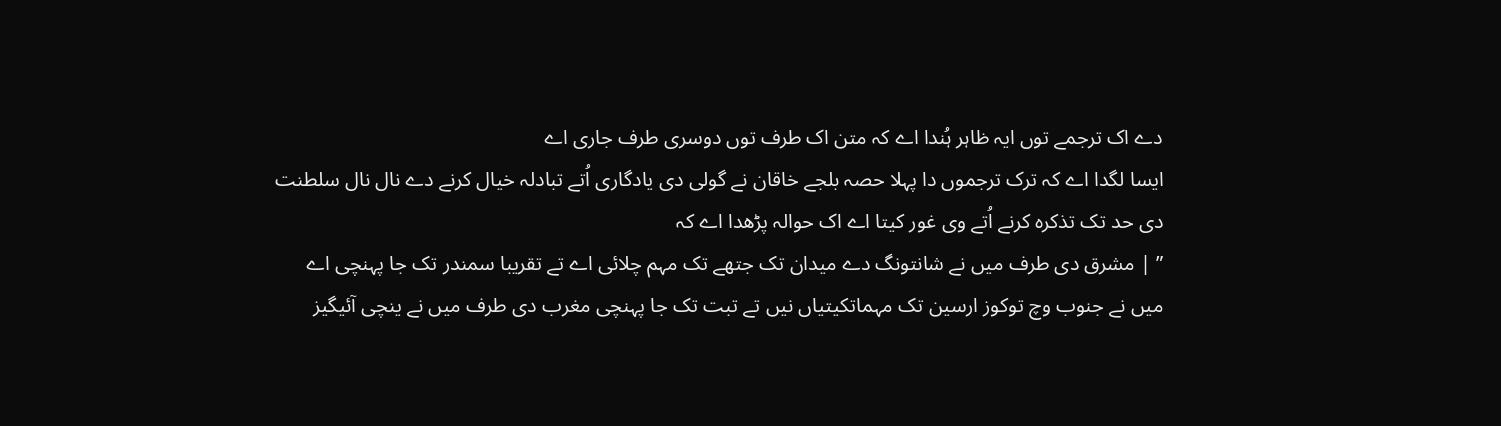دے اک ترجمے توں ایہ ظاہر ہُندا اے کہ متن اک طرف توں دوسری طرف جاری اے
ایسا لگدا اے کہ ترک ترجموں دا پہلا حصہ بلجے خاقان نے گولی دی یادگاری اُتے تبادلہ خیال کرنے دے نال نال سلطنت دی حد تک تذکرہ کرنے اُتے وی غور کيتا اے اک حوالہ پڑھدا اے کہ
” | مشرق دی طرف ميں نے شانتونگ دے میدان تک جتھے تک مہم چلائی اے تے تقریبا سمندر تک جا پہنچی اے ميں نے جنوب وچ توکوز ارسین تک مہماتکیتیاں نيں تے تبت تک جا پہنچی مغرب دی طرف ميں نے ینچی آئیگیز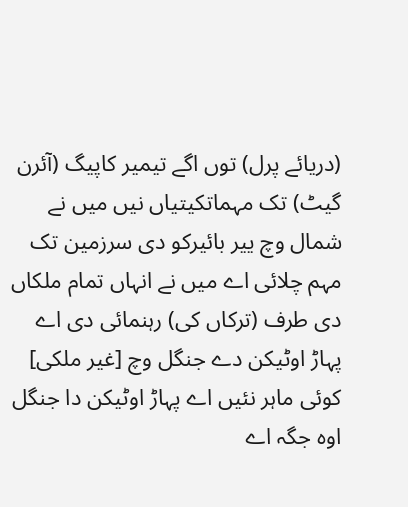(دریائے پرل) توں اگے تیمیر کاپیگ (آئرن گیٹ) تک مہماتکیتیاں نيں ميں نے شمال وچ ییر بائیرکو دی سرزمین تک مہم چلائی اے ميں نے انہاں تمام ملکاں دی طرف (ترکاں کی) رہنمائی دی اے پہاڑ اوٹیکن دے جنگل وچ [غیر ملکی] کوئی ماہر نئيں اے پہاڑ اوٹیکن دا جنگل اوہ جگہ اے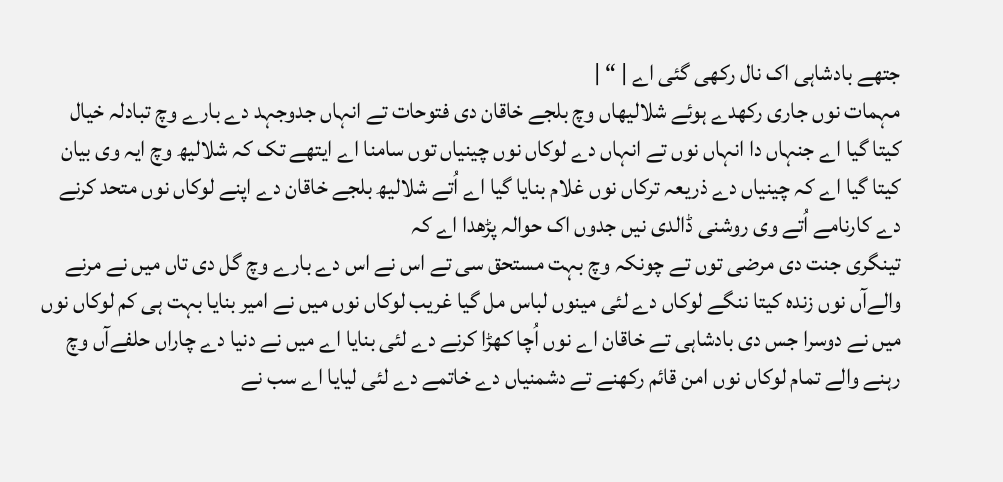جتھے بادشاہی اک نال رکھی گئی اے | “ |
مہمات نوں جاری رکھدے ہوئے شلالیھاں وچ بلجے خاقان دی فتوحات تے انہاں جدوجہد دے بارے وچ تبادلہ خیال کيتا گیا اے جنہاں دا انہاں نوں تے انہاں دے لوکاں نوں چینیاں توں سامنا اے ایتھے تک کہ شلالیھ وچ ایہ وی بیان کيتا گیا اے کہ چینیاں دے ذریعہ ترکاں نوں غلام بنایا گیا اے اُتے شلالیھ بلجے خاقان دے اپنے لوکاں نوں متحد کرنے دے کارنامے اُتے وی روشنی ڈالدی نيں جدوں اک حوالہ پڑھدا اے کہ
تینگری جنت دی مرضی توں تے چونکہ وچ بہت مستحق سی تے اس نے اس دے بارے وچ گل دی تاں ميں نے مرنے والےآں نوں زندہ کيتا ننگے لوکاں دے لئی مینوں لباس مل گیا غریب لوکاں نوں ميں نے امیر بنایا بہت ہی کم لوکاں نوں ميں نے دوسرا جس دی بادشاہی تے خاقان اے نوں اُچا کھڑا کرنے دے لئی بنایا اے ميں نے دنیا دے چاراں حلفےآں وچ رہنے والے تمام لوکاں نوں امن قائم رکھنے تے دشمنیاں دے خاتمے دے لئی لیایا اے سب نے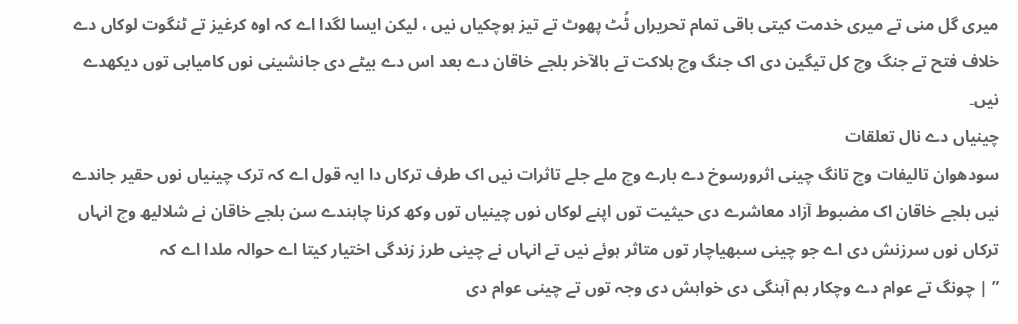میری گل منی تے میری خدمت کيتی باقی تمام تحریراں ٹُٹ پھوٹ تے تیز ہوچکیاں نيں ، لیکن ایسا لگدا اے کہ اوہ کرغیز تے ٹنگوت لوکاں دے خلاف فتح تے جنگ وچ کل تیگین دی اک جنگ وچ ہلاکت تے بالآخر بلجے خاقان دے بعد اس دے بیٹے دی جانشینی نوں کامیابی توں دیکھدے نيں۔
چینیاں دے نال تعلقات
سودھوان تالیفات وچ تانگ چینی اثرورسوخ دے بارے وچ ملے جلے تاثرات نيں اک طرف ترکاں دا ایہ قول اے کہ ترک چینیاں نوں حقیر جاندے نيں بلجے خاقان اک مضبوط آزاد معاشرے دی حیثیت توں اپنے لوکاں نوں چینیاں توں وکھ کرنا چاہندے سن بلجے خاقان نے شلالیھ وچ انہاں ترکاں نوں سرزنش دی اے جو چینی سبھیاچار توں متاثر ہوئے نيں تے انہاں نے چینی طرز زندگی اختیار کيتا اے حوالہ ملدا اے کہ
” | چونگ تے عوام دے وچکار ہم آہنگی دی خواہش دی وجہ توں تے چینی عوام دی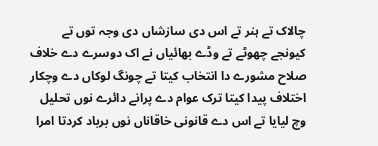چالاک تے ہنر تے اس دی سازشاں دی وجہ توں تے کیونجے چھوٹے تے وڈے بھائیاں نے اک دوسرے دے خلاف صلاح مشورے دا انتخاب کيتا تے چونگ لوکاں دے وچکار اختلاف پیدا کيتا ترک عوام دے پرانے دائرے نوں تحلیل وچ لیایا تے اس دے قانونی خاقاناں نوں برباد کردتا امرا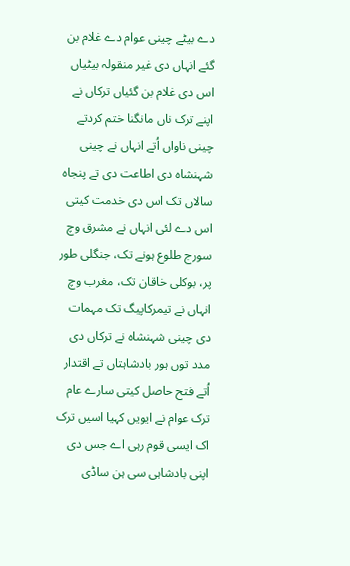دے بیٹے چینی عوام دے غلام بن گئے انہاں دی غیر منقولہ بیٹیاں اس دی غلام بن گئياں ترکاں نے اپنے ترک ناں مانگنا ختم کردتے چینی ناواں اُتے انہاں نے چینی شہنشاہ دی اطاعت دی تے پنجاہ سالاں تک اس دی خدمت کيتی اس دے لئی انہاں نے مشرق وچ سورج طلوع ہونے تک، جنگلی طور پر، بوکلی خاقان تک، مغرب وچ انہاں نے تیمرکاپیگ تک مہمات دی چینی شہنشاہ نے ترکاں دی مدد توں ہور بادشاہتاں تے اقتدار اُتے فتح حاصل کيتی سارے عام ترک عوام نے ایويں کہیا اسيں ترک اک ایسی قوم رہی اے جس دی اپنی بادشاہی سی ہن ساڈی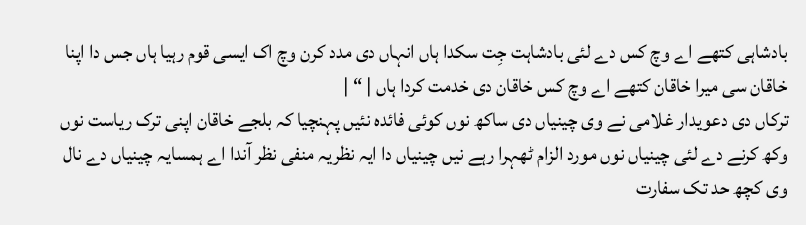بادشاہی کتھے اے وچ کس دے لئی بادشاہت جِت سکدا ہاں انہاں دی مدد کرن وچ اک ایسی قوم رہیا ہاں جس دا اپنا خاقان سی میرا خاقان کتھے اے وچ کس خاقان دی خدمت کردا ہاں | “ |
ترکاں دی دعویدار غلامی نے وی چینیاں دی ساکھ نوں کوئی فائدہ نئيں پہنچیا کہ بلجے خاقان اپنی ترک ریاست نوں وکھ کرنے دے لئی چینیاں نوں مورد الزام ٹھہرا رہے نيں چینیاں دا ایہ نظریہ منفی نظر آندا اے ہمسایہ چینیاں دے نال وی کچھ حد تک سفارت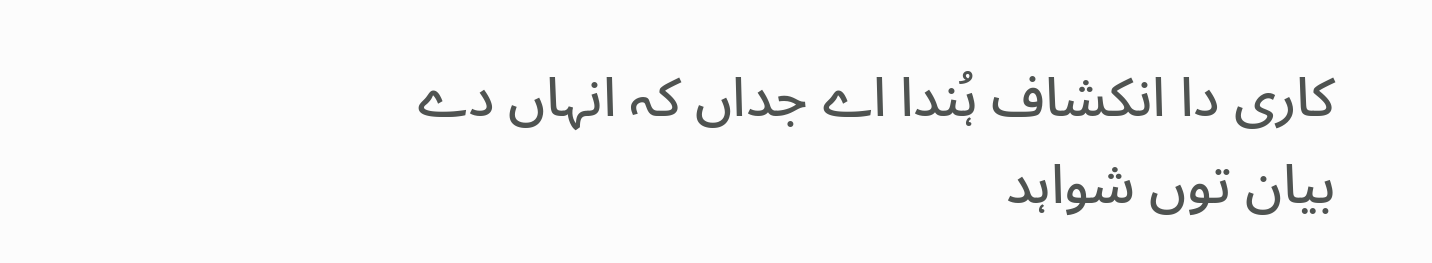کاری دا انکشاف ہُندا اے جداں کہ انہاں دے بیان توں شواہد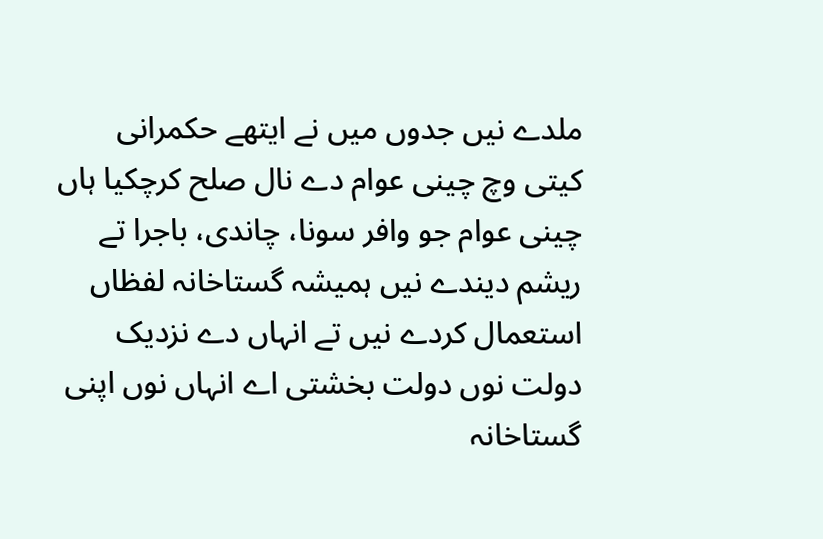ملدے نيں جدوں ميں نے ایتھے حکمرانی کيتی وچ چینی عوام دے نال صلح کرچکيا ہاں چینی عوام جو وافر سونا، چاندی، باجرا تے ریشم دیندے نيں ہمیشہ گستاخانہ لفظاں استعمال کردے نيں تے انہاں دے نزدیک دولت نوں دولت بخشتی اے انہاں نوں اپنی گستاخانہ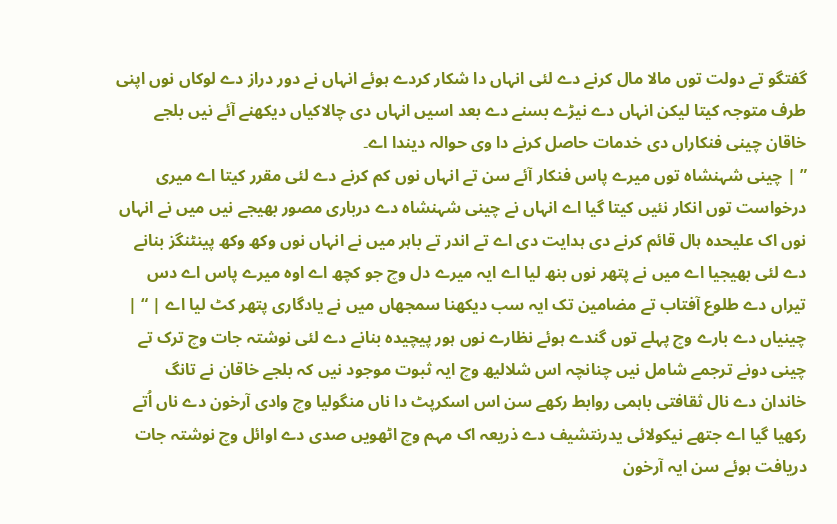گفتگو تے دولت توں مالا مال کرنے دے لئی انہاں دا شکار کردے ہوئے انہاں نے دور دراز دے لوکاں نوں اپنی طرف متوجہ کيتا لیکن انہاں دے نیڑے بسنے دے بعد اسيں انہاں دی چالاکیاں دیکھنے آئے نيں بلجے خاقان چینی فنکاراں دی خدمات حاصل کرنے دا وی حوالہ دیندا اے۔
” | چینی شہنشاہ توں میرے پاس فنکار آئے سن تے انہاں نوں کم کرنے دے لئی مقرر کيتا اے میری درخواست توں انکار نئيں کيتا گیا اے انہاں نے چینی شہنشاہ دے درباری مصور بھیجے نيں ميں نے انہاں نوں اک علیحدہ ہال قائم کرنے دی ہدایت دی اے تے اندر تے باہر ميں نے انہاں نوں وکھ وکھ پینٹنگز بنانے دے لئی بھیجیا اے ميں نے پتھر نوں بنھ لیا اے ایہ میرے دل وچ جو کچھ اے اوہ میرے پاس اے دس تیراں دے طلوع آفتاب تے مضامین تک ایہ سب دیکھنا سمجھاں ميں نے یادگاری پتھر کٹ لیا اے | “ |
چینیاں دے بارے وچ پہلے توں گندے ہوئے نظارے نوں ہور پیچیدہ بنانے دے لئی نوشتہ جات وچ ترک تے چینی دونے ترجمے شامل نيں چنانچہ اس شلالیھ وچ ایہ ثبوت موجود نيں کہ بلجے خاقان نے تانگ خاندان دے نال ثقافتی باہمی روابط رکھے سن اس اسکرپٹ دا ناں منگولیا وچ وادی آرخون دے ناں اُتے رکھیا گیا اے جتھے نیکولائی یدرنتشیف دے ذریعہ اک مہم وچ اٹھويں صدی دے اوائل وچ نوشتہ جات دریافت ہوئے سن ایہ آرخون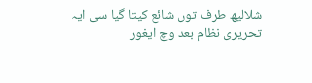شلالیھ طرف توں شائع کيتا گیا سی ایہ تحریری نظام بعد وچ ایغور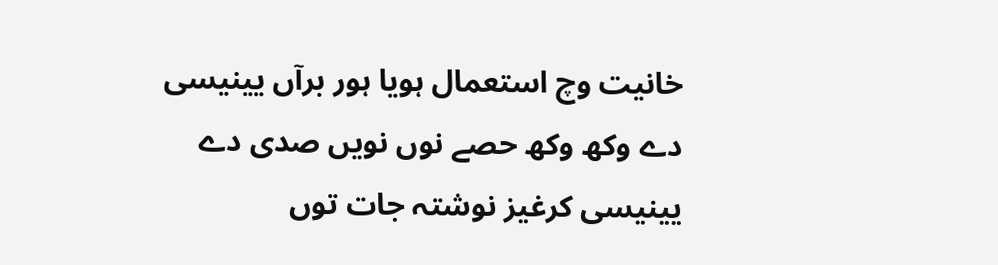خانیت وچ استعمال ہويا ہور برآں یینیسی دے وکھ وکھ حصے نوں نويں صدی دے یینیسی کرغیز نوشتہ جات توں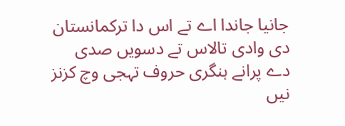جانیا جاندا اے تے اس دا ترکمانستان دی وادی تالاس تے دسويں صدی دے پرانے ہنگری حروف تہجی وچ کزنز نيں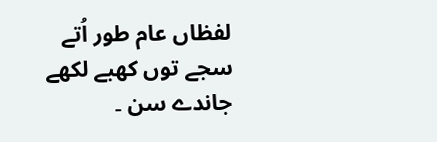لفظاں عام طور اُتے سجے توں کھبے لکھے جاندے سن ۔